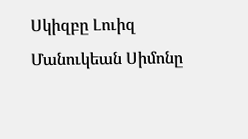Սկիզբը Լուիզ Մանուկեան Սիմոնը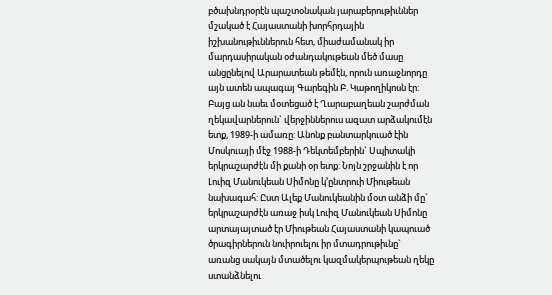բծախնդրօրէն պաշտօնական յարաբերութիւններ մշակած է Հայաստանի խորհրդային իշխանութիւններուն հետ, միաժամանակ իր մարդասիրական օժանդակութեան մեծ մասը անցընելով Արարատեան թեմէն, որուն առաջնորդը այն ատեն ապագայ Գարեգին Բ. Կաթողիկոսն էր: Բայց ան նաեւ մօտեցած է Ղարաբաղեան շարժման ղեկավարներուն` վերջիններուս ազատ արձակումէն ետք, 1989-ի ամառը: Անոնք բանտարկուած էին Մոսկուայի մէջ 1988-ի Դեկտեմբերին` Սպիտակի երկրաշարժէն մի քանի օր ետք: Նոյն շրջանին է որ Լուիզ Մանուկեան Սիմոնը կ՚ընտրուի Միութեան նախագահ: Ըստ Ալեք Մանուկեանին մօտ անձի մը` երկրաշարժէն առաջ իսկ Լուիզ Մանուկեան Սիմոնը արտայայտած էր Միութեան Հայաստանի կապուած ծրագիրներուն նուիրուելու իր մտադրութիւնը` առանց սակայն մտածելու կազմակերպութեան ղեկը ստանձնելու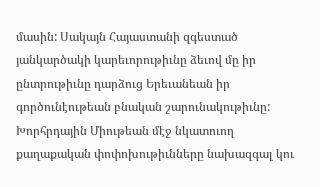մասին: Սակայն Հայաստանի զգեստած յանկարծակի կարեւորութիւնը ձեւով մը իր ընտրութիւնը դարձուց Երեւանեան իր գործունէութեան բնական շարունակութիւնը: Խորհրդային Միութեան մէջ նկատուող քաղաքական փոփոխութիւնները նախազգալ կու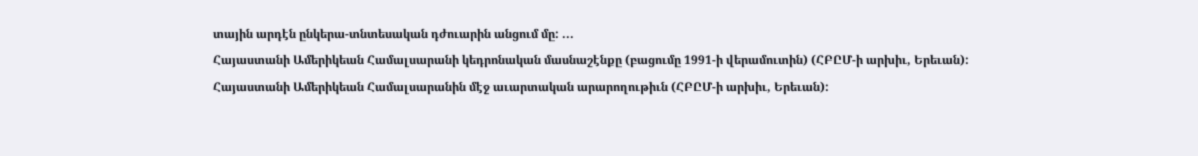տային արդէն ընկերա-տնտեսական դժուարին անցում մը: ...
Հայաստանի Ամերիկեան Համալսարանի կեդրոնական մասնաշէնքը (բացումը 1991-ի վերամուտին) (ՀԲԸՄ-ի արխիւ, Երեւան):
Հայաստանի Ամերիկեան Համալսարանին մէջ աւարտական արարողութիւն (ՀԲԸՄ-ի արխիւ, Երեւան):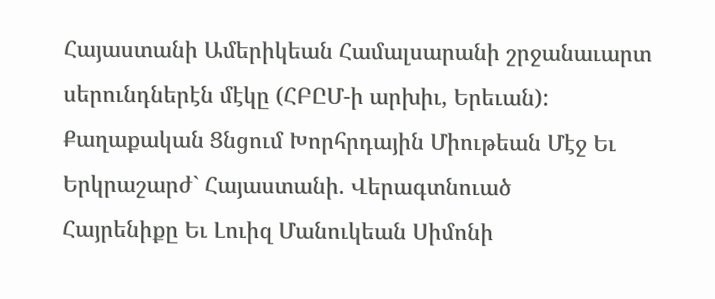Հայաստանի Ամերիկեան Համալսարանի շրջանաւարտ սերունդներէն մէկը (ՀԲԸՄ-ի արխիւ, Երեւան):
Քաղաքական Ցնցում Խորհրդային Միութեան Մէջ Եւ Երկրաշարժ` Հայաստանի. Վերագտնուած
Հայրենիքը Եւ Լուիզ Մանուկեան Սիմոնի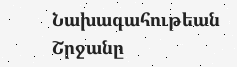Նախագահութեան Շրջանը